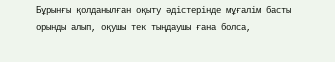Бұрынғы қолданылған оқыту әдістерінде мұғалім басты орынды алып, оқушы тек тыңдаушы ғана болса,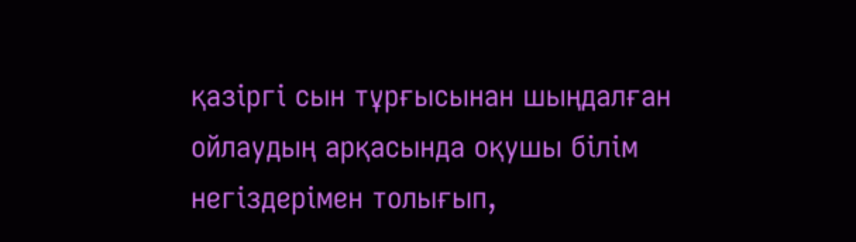қазіргі сын тұрғысынан шыңдалған ойлаудың арқасында оқушы білім негіздерімен толығып,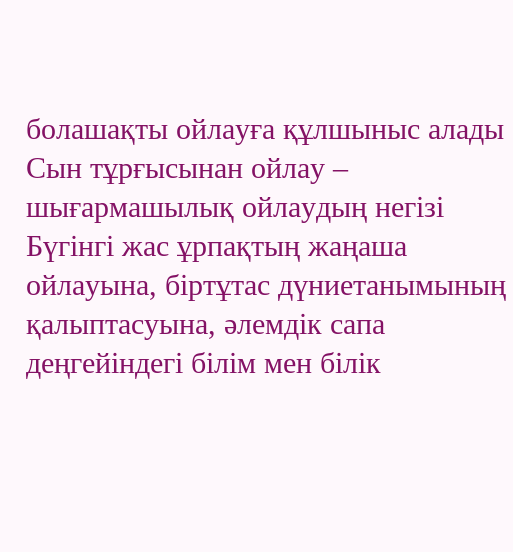болашақты ойлауға құлшыныс алады
Сын тұрғысынан ойлау – шығармашылық ойлаудың негізі
Бүгінгі жас ұрпақтың жаңаша ойлауына, біртұтас дүниетанымының қалыптасуына, әлемдік сапа деңгейіндегі білім мен білік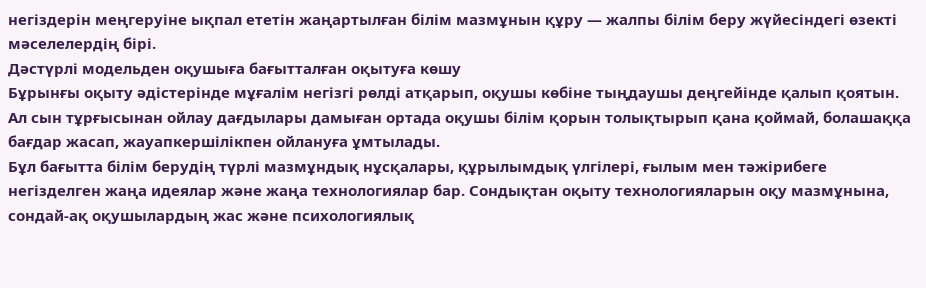негіздерін меңгеруіне ықпал ететін жаңартылған білім мазмұнын құру — жалпы білім беру жүйесіндегі өзекті мәселелердің бірі.
Дәстүрлі модельден оқушыға бағытталған оқытуға көшу
Бұрынғы оқыту әдістерінде мұғалім негізгі рөлді атқарып, оқушы көбіне тыңдаушы деңгейінде қалып қоятын. Ал сын тұрғысынан ойлау дағдылары дамыған ортада оқушы білім қорын толықтырып қана қоймай, болашаққа бағдар жасап, жауапкершілікпен ойлануға ұмтылады.
Бұл бағытта білім берудің түрлі мазмұндық нұсқалары, құрылымдық үлгілері, ғылым мен тәжірибеге негізделген жаңа идеялар және жаңа технологиялар бар. Сондықтан оқыту технологияларын оқу мазмұнына, сондай-ақ оқушылардың жас және психологиялық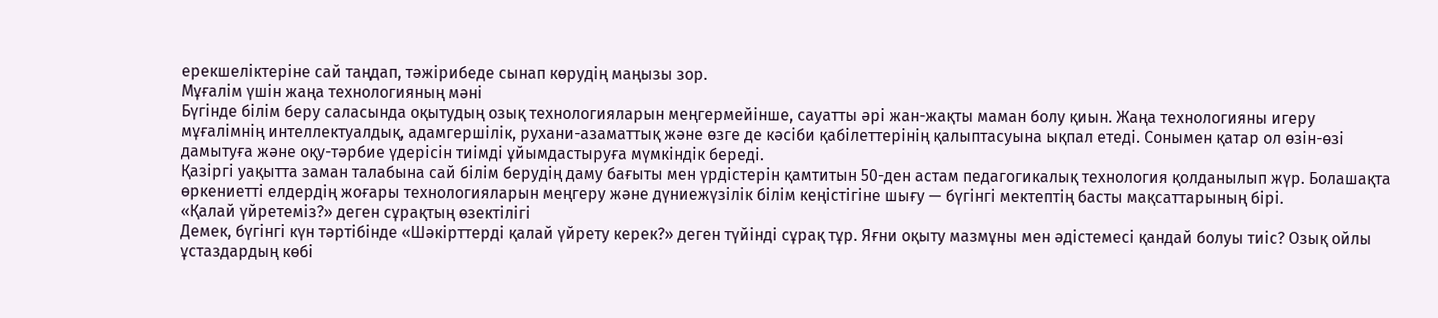ерекшеліктеріне сай таңдап, тәжірибеде сынап көрудің маңызы зор.
Мұғалім үшін жаңа технологияның мәні
Бүгінде білім беру саласында оқытудың озық технологияларын меңгермейінше, сауатты әрі жан-жақты маман болу қиын. Жаңа технологияны игеру мұғалімнің интеллектуалдық, адамгершілік, рухани-азаматтық және өзге де кәсіби қабілеттерінің қалыптасуына ықпал етеді. Сонымен қатар ол өзін-өзі дамытуға және оқу-тәрбие үдерісін тиімді ұйымдастыруға мүмкіндік береді.
Қазіргі уақытта заман талабына сай білім берудің даму бағыты мен үрдістерін қамтитын 50-ден астам педагогикалық технология қолданылып жүр. Болашақта өркениетті елдердің жоғары технологияларын меңгеру және дүниежүзілік білім кеңістігіне шығу — бүгінгі мектептің басты мақсаттарының бірі.
«Қалай үйретеміз?» деген сұрақтың өзектілігі
Демек, бүгінгі күн тәртібінде «Шәкірттерді қалай үйрету керек?» деген түйінді сұрақ тұр. Яғни оқыту мазмұны мен әдістемесі қандай болуы тиіс? Озық ойлы ұстаздардың көбі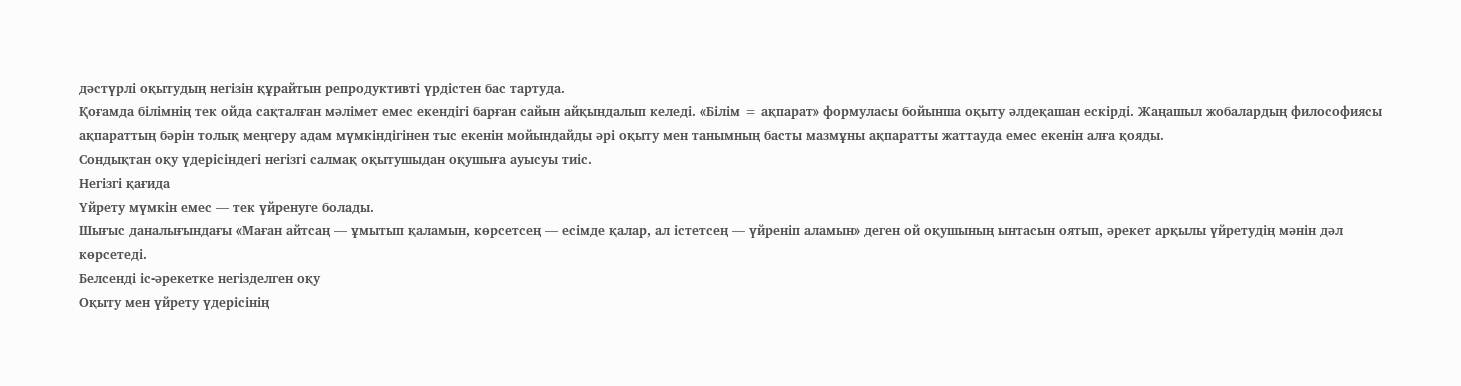дәстүрлі оқытудың негізін құрайтын репродуктивті үрдістен бас тартуда.
Қоғамда білімнің тек ойда сақталған мәлімет емес екендігі барған сайын айқындалып келеді. «Білім = ақпарат» формуласы бойынша оқыту әлдеқашан ескірді. Жаңашыл жобалардың философиясы ақпараттың бәрін толық меңгеру адам мүмкіндігінен тыс екенін мойындайды әрі оқыту мен танымның басты мазмұны ақпаратты жаттауда емес екенін алға қояды.
Сондықтан оқу үдерісіндегі негізгі салмақ оқытушыдан оқушыға ауысуы тиіс.
Негізгі қағида
Үйрету мүмкін емес — тек үйренуге болады.
Шығыс даналығындағы «Маған айтсаң — ұмытып қаламын, көрсетсең — есімде қалар, ал істетсең — үйреніп аламын» деген ой оқушының ынтасын оятып, әрекет арқылы үйретудің мәнін дәл көрсетеді.
Белсенді іс-әрекетке негізделген оқу
Оқыту мен үйрету үдерісінің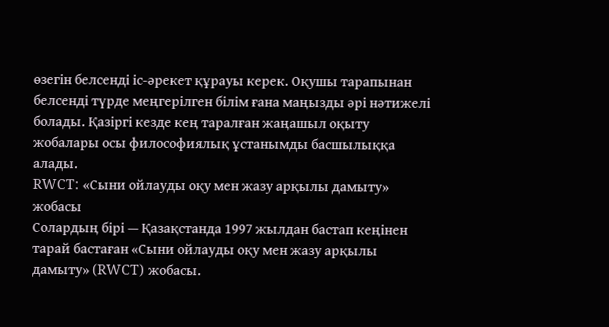өзегін белсенді іс-әрекет құрауы керек. Оқушы тарапынан белсенді түрде меңгерілген білім ғана маңызды әрі нәтижелі болады. Қазіргі кезде кең таралған жаңашыл оқыту жобалары осы философиялық ұстанымды басшылыққа алады.
RWCT: «Сыни ойлауды оқу мен жазу арқылы дамыту» жобасы
Солардың бірі — Қазақстанда 1997 жылдан бастап кеңінен тарай бастаған «Сыни ойлауды оқу мен жазу арқылы дамыту» (RWCT) жобасы.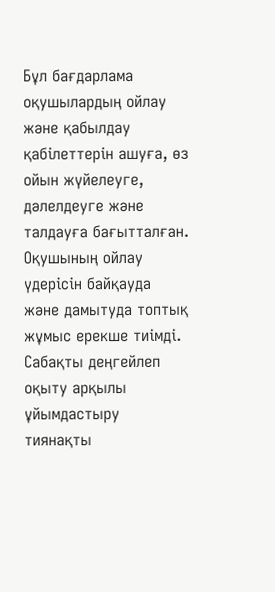Бұл бағдарлама оқушылардың ойлау және қабылдау қабілеттерін ашуға, өз ойын жүйелеуге, дәлелдеуге және талдауға бағытталған.
Оқушының ойлау үдерісін байқауда және дамытуда топтық жұмыс ерекше тиімді. Сабақты деңгейлеп оқыту арқылы ұйымдастыру тиянақты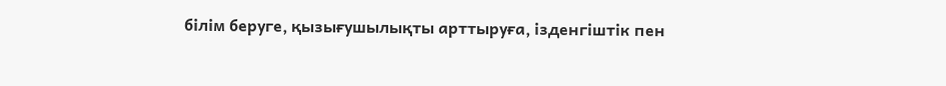білім беруге, қызығушылықты арттыруға, ізденгіштік пен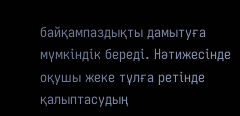байқампаздықты дамытуға мүмкіндік береді. Нәтижесінде оқушы жеке тұлға ретінде қалыптасудың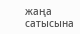жаңа сатысына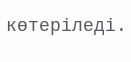көтеріледі.